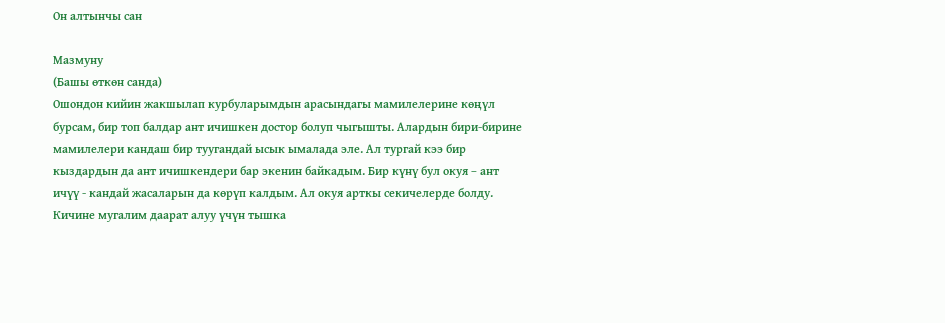Он алтынчы сан

Мазмуну
(Башы өткөн санда)
Ошондон кийин жакшылап курбуларымдын арасындагы мамилелерине көңүл бурсам, бир топ балдар ант ичишкен достор болуп чыгышты. Алардын бири-бирине мамилелери кандаш бир туугандай ысык ымалада эле. Ал тургай кээ бир кыздардын да ант ичишкендери бар экенин байкадым. Бир күнү бул окуя – ант ичүү - кандай жасаларын да көрүп калдым. Ал окуя арткы секичелерде болду. Кичине мугалим даарат алуу үчүн тышка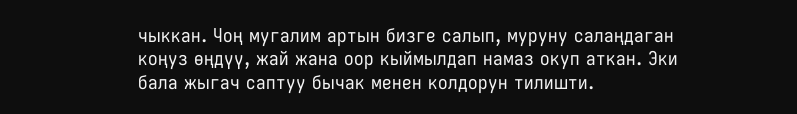чыккан. Чоң мугалим артын бизге салып, муруну салаңдаган коңуз өңдүү, жай жана оор кыймылдап намаз окуп аткан. Эки бала жыгач саптуу бычак менен колдорун тилишти.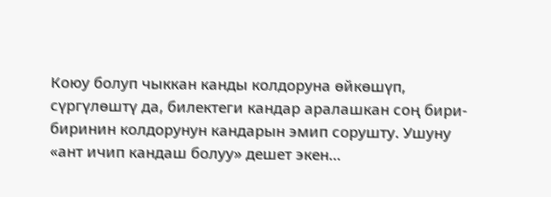Коюу болуп чыккан канды колдоруна өйкөшүп, сүргүлөштү да, билектеги кандар аралашкан соң бири-биринин колдорунун кандарын эмип сорушту. Ушуну «ант ичип кандаш болуу» дешет экен...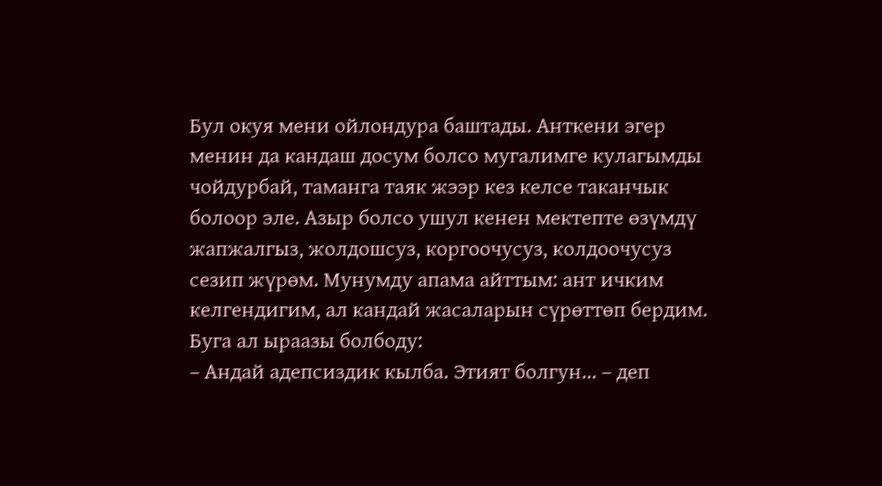Бул окуя мени ойлондура баштады. Анткени эгер менин да кандаш досум болсо мугалимге кулагымды чойдурбай, таманга таяк жээр кез келсе таканчык болоор эле. Азыр болсо ушул кенен мектепте өзүмдү жапжалгыз, жолдошсуз, коргоочусуз, колдоочусуз сезип жүрөм. Мунумду апама айттым: ант ичким келгендигим, ал кандай жасаларын сүрөттөп бердим. Буга ал ыраазы болбоду:
– Андай адепсиздик кылба. Этият болгун... – деп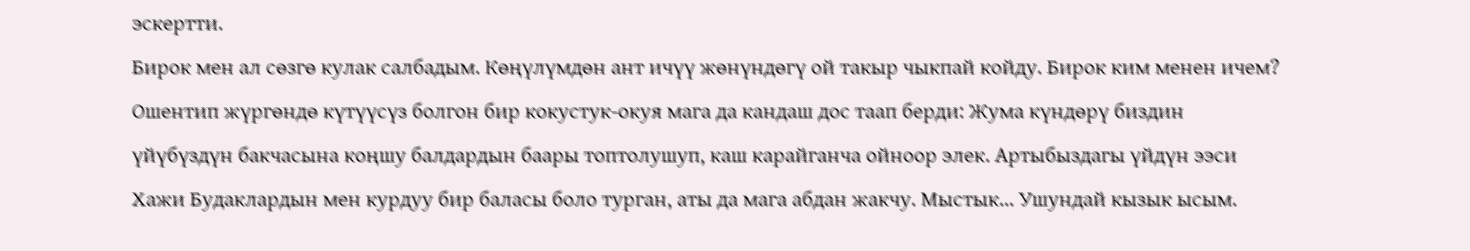эскертти.
Бирок мен ал сөзгө кулак салбадым. Көңүлүмдөн ант ичүү жөнүндөгү ой такыр чыкпай койду. Бирок ким менен ичем? Ошентип жүргөндө күтүүсүз болгон бир кокустук-окуя мага да кандаш дос таап берди: Жума күндөрү биздин үйүбүздүн бакчасына коңшу балдардын баары топтолушуп, каш карайганча ойноор элек. Артыбыздагы үйдүн ээси Хажи Будаклардын мен курдуу бир баласы боло турган, аты да мага абдан жакчу. Мыстык... Ушундай кызык ысым.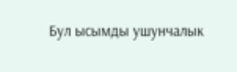Бул ысымды ушунчалык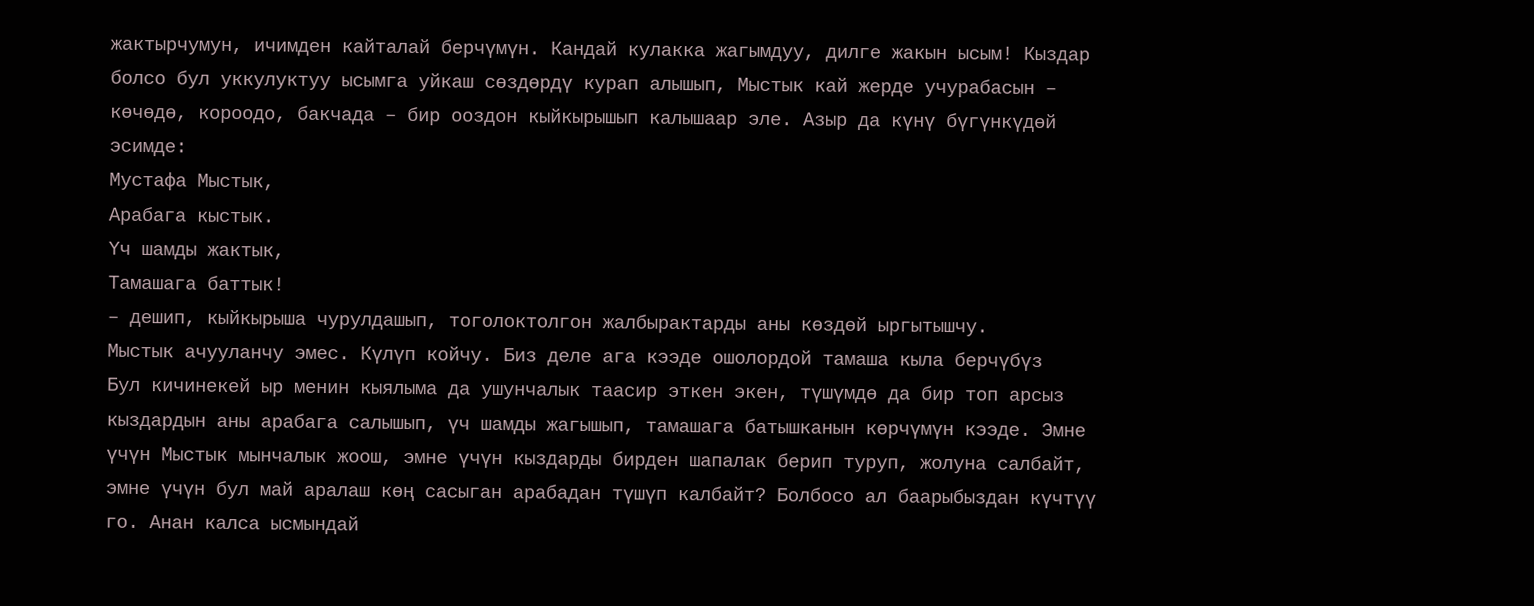жактырчумун, ичимден кайталай берчүмүн. Кандай кулакка жагымдуу, дилге жакын ысым! Кыздар болсо бул уккулуктуу ысымга уйкаш сөздөрдү курап алышып, Мыстык кай жерде учурабасын – көчөдө, короодо, бакчада – бир ооздон кыйкырышып калышаар эле. Азыр да күнү бүгүнкүдөй эсимде:
Мустафа Мыстык,
Арабага кыстык.
Үч шамды жактык,
Тамашага баттык!
– дешип, кыйкырыша чурулдашып, тоголоктолгон жалбырактарды аны көздөй ыргытышчу.
Мыстык ачууланчу эмес. Күлүп койчу. Биз деле ага кээде ошолордой тамаша кыла берчүбүз
Бул кичинекей ыр менин кыялыма да ушунчалык таасир эткен экен, түшүмдө да бир топ арсыз кыздардын аны арабага салышып, үч шамды жагышып, тамашага батышканын көрчүмүн кээде. Эмне үчүн Мыстык мынчалык жоош, эмне үчүн кыздарды бирден шапалак берип туруп, жолуна салбайт, эмне үчүн бул май аралаш көң сасыган арабадан түшүп калбайт? Болбосо ал баарыбыздан күчтүү го. Анан калса ысмындай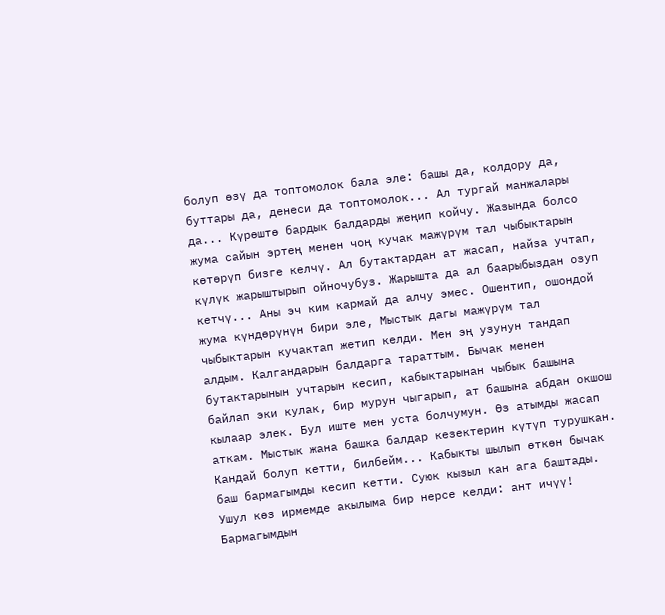болуп өзү да топтомолок бала эле: башы да, колдору да, буттары да, денеси да топтомолок... Ал тургай манжалары да... Күрөштө бардык балдарды жеңип койчу. Жазында болсо жума сайын эртең менен чоң кучак мажүрүм тал чыбыктарын көтөрүп бизге келчү. Ал бутактардан ат жасап, найза учтап, күлүк жарыштырып ойночубуз. Жарышта да ал баарыбыздан озуп кетчү... Аны эч ким кармай да алчу эмес. Ошентип, ошондой жума күндөрүнүн бири эле, Мыстык дагы мажүрүм тал чыбыктарын кучактап жетип келди. Мен эң узунун тандап алдым. Калгандарын балдарга тараттым. Бычак менен бутактарынын учтарын кесип, кабыктарынан чыбык башына байлап эки кулак, бир мурун чыгарып, ат башына абдан окшош кылаар элек. Бул иште мен уста болчумун. Өз атымды жасап аткам. Мыстык жана башка балдар кезектерин күтүп турушкан. Кандай болуп кетти, билбейм... Кабыкты шылып өткөн бычак баш бармагымды кесип кетти. Суюк кызыл кан ага баштады. Ушул көз ирмемде акылыма бир нерсе келди: ант ичүү! Бармагымдын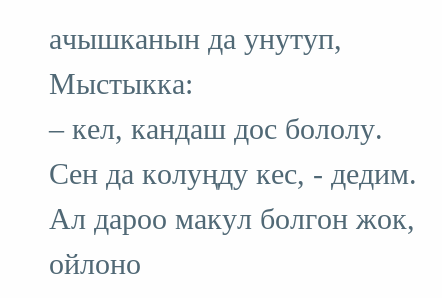ачышканын да унутуп, Мыстыкка:
– кел, кандаш дос бололу. Сен да колуңду кес, - дедим.
Ал дароо макул болгон жок, ойлоно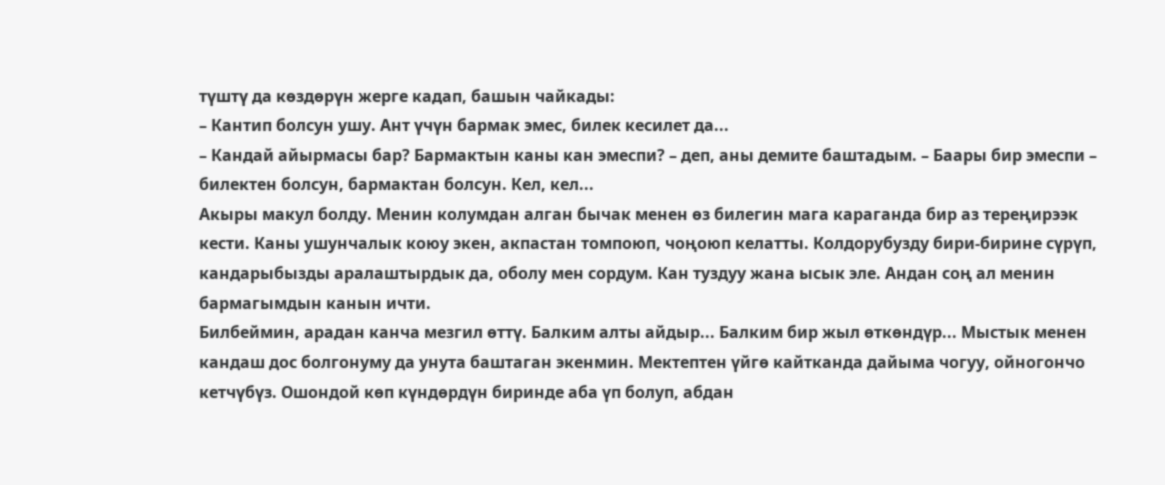түштү да көздөрүн жерге кадап, башын чайкады:
– Кантип болсун ушу. Ант үчүн бармак эмес, билек кесилет да...
– Кандай айырмасы бар? Бармактын каны кан эмеспи? – деп, аны демите баштадым. – Баары бир эмеспи – билектен болсун, бармактан болсун. Кел, кел...
Акыры макул болду. Менин колумдан алган бычак менен өз билегин мага караганда бир аз тереңирээк кести. Каны ушунчалык коюу экен, акпастан томпоюп, чоңоюп келатты. Колдорубузду бири-бирине сүрүп, кандарыбызды аралаштырдык да, оболу мен сордум. Кан туздуу жана ысык эле. Андан соң ал менин бармагымдын канын ичти.
Билбеймин, арадан канча мезгил өттү. Балким алты айдыр... Балким бир жыл өткөндүр... Мыстык менен кандаш дос болгонуму да унута баштаган экенмин. Мектептен үйгө кайтканда дайыма чогуу, ойногончо кетчүбүз. Ошондой көп күндөрдүн биринде аба үп болуп, абдан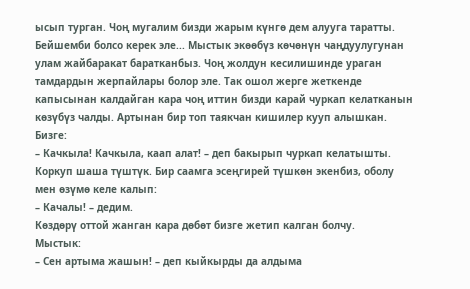ысып турган. Чоң мугалим бизди жарым күнгө дем алууга таратты. Бейшемби болсо керек эле... Мыстык экөөбүз көчөнүн чаңдуулугунан улам жайбаракат баратканбыз. Чоң жолдун кесилишинде ураган тамдардын жерпайлары болор эле. Так ошол жерге жеткенде капысынан калдайган кара чоң иттин бизди карай чуркап келатканын көзүбүз чалды. Артынан бир топ таякчан кишилер кууп алышкан. Бизге:
– Качкыла! Качкыла, каап алат! – деп бакырып чуркап келатышты.
Коркуп шаша түштүк. Бир саамга эсеңгирей түшкөн экенбиз, оболу мен өзүмө келе калып:
– Качалы! – дедим.
Көздөрү оттой жанган кара дөбөт бизге жетип калган болчу.
Мыстык:
– Сен артыма жашын! – деп кыйкырды да алдыма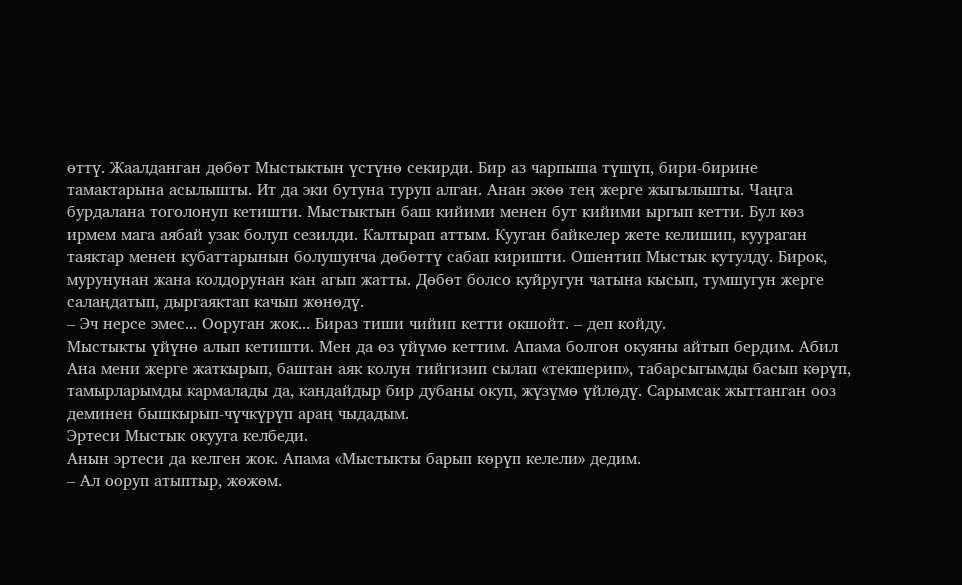өттү. Жаалданган дөбөт Мыстыктын үстүнө секирди. Бир аз чарпыша түшүп, бири-бирине тамактарына асылышты. Ит да эки бутуна туруп алган. Анан экөө тең жерге жыгылышты. Чаңга бурдалана тоголонуп кетишти. Мыстыктын баш кийими менен бут кийими ыргып кетти. Бул көз ирмем мага аябай узак болуп сезилди. Калтырап аттым. Кууган байкелер жете келишип, куураган таяктар менен кубаттарынын болушунча дөбөттү сабап киришти. Ошентип Мыстык кутулду. Бирок, мурунунан жана колдорунан кан агып жатты. Дөбөт болсо куйругун чатына кысып, тумшугун жерге салаңдатып, дыргаяктап качып жөнөдү.
– Эч нерсе эмес... Ооруган жок... Бираз тиши чийип кетти окшойт. – деп койду.
Мыстыкты үйүнө алып кетишти. Мен да өз үйүмө кеттим. Апама болгон окуяны айтып бердим. Абил Ана мени жерге жаткырып, баштан аяк колун тийгизип сылап «текшерип», табарсыгымды басып көрүп, тамырларымды кармалады да, кандайдыр бир дубаны окуп, жүзүмө үйлөдү. Сарымсак жыттанган ооз деминен бышкырып-чүчкүрүп араң чыдадым.
Эртеси Мыстык окууга келбеди.
Анын эртеси да келген жок. Апама «Мыстыкты барып көрүп келели» дедим.
– Ал ооруп атыптыр, жөжөм.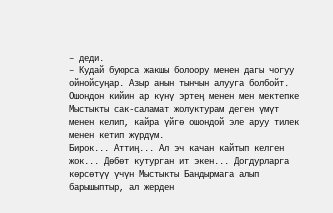– деди.
– Кудай буюрса жакшы болоору менен дагы чогуу ойнойсуңар. Азыр анын тынчын алууга болбойт.
Ошондон кийин ар күнү эртең менен мен мектепке Мыстыкты сак-саламат жолуктурам деген үмүт менен келип, кайра үйгө ошондой эле аруу тилек менен кетип жүрдүм.
Бирок... Аттиң... Ал эч качан кайтып келген жок... Дөбөт кутурган ит экен... Догдурларга көрсөтүү үчүн Мыстыкты Бандырмага алып барышыптыр, ал жерден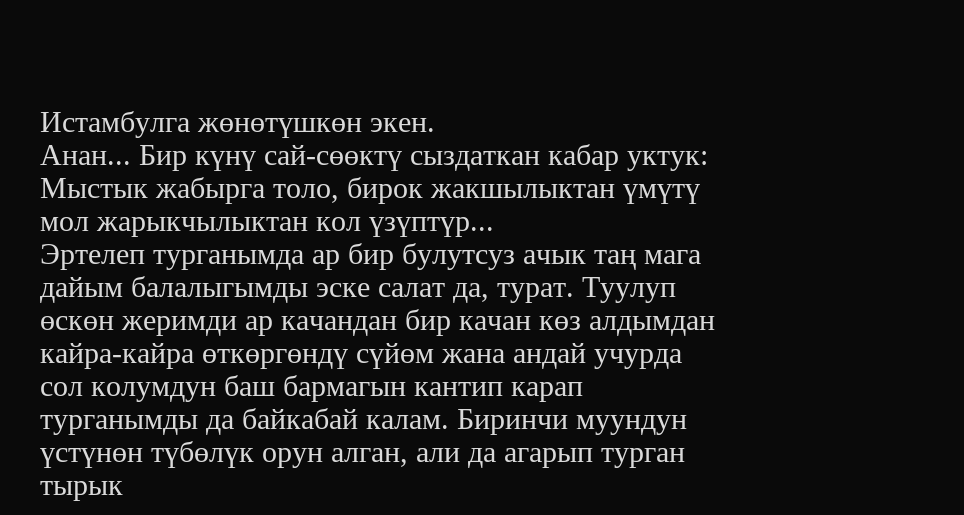Истамбулга жөнөтүшкөн экен.
Анан... Бир күнү сай-сөөктү сыздаткан кабар уктук: Мыстык жабырга толо, бирок жакшылыктан үмүтү мол жарыкчылыктан кол үзүптүр...
Эртелеп турганымда ар бир булутсуз ачык таң мага дайым балалыгымды эске салат да, турат. Туулуп өскөн жеримди ар качандан бир качан көз алдымдан кайра-кайра өткөргөндү сүйөм жана андай учурда сол колумдун баш бармагын кантип карап турганымды да байкабай калам. Биринчи муундун үстүнөн түбөлүк орун алган, али да агарып турган тырык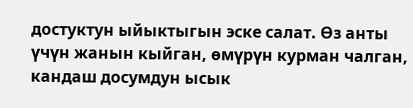достуктун ыйыктыгын эске салат. Өз анты үчүн жанын кыйган, өмүрүн курман чалган, кандаш досумдун ысык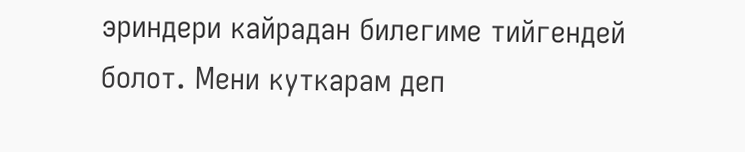эриндери кайрадан билегиме тийгендей болот. Мени куткарам деп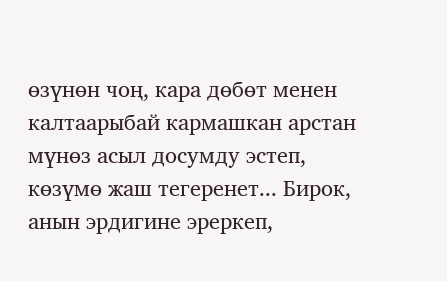өзүнөн чоң, кара дөбөт менен калтаарыбай кармашкан арстан мүнөз асыл досумду эстеп, көзүмө жаш тегеренет... Бирок, анын эрдигине эреркеп,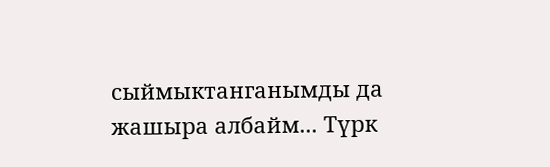сыймыктанганымды да жашыра албайм... Түрк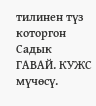тилинен түз которгон Садык ГАВАЙ. КУЖС мүчөсү.